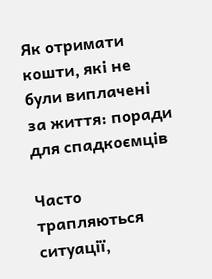Як отримати кошти, які не були виплачені за життя: поради для спадкоємців

Часто трапляються ситуації,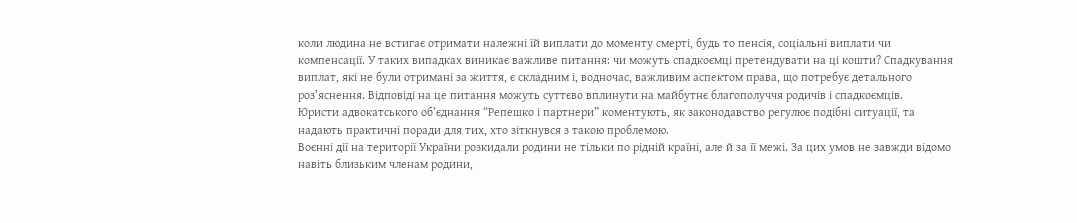коли людина не встигає отримати належні їй виплати до моменту смерті, будь то пенсія, соціальні виплати чи компенсації. У таких випадках виникає важливе питання: чи можуть спадкоємці претендувати на ці кошти? Спадкування виплат, які не були отримані за життя, є складним і, водночас, важливим аспектом права, що потребує детального роз’яснення. Відповіді на це питання можуть суттєво вплинути на майбутнє благополуччя родичів і спадкоємців.
Юристи адвокатського об’єднання “Репешко і партнери” коментують, як законодавство регулює подібні ситуації, та надають практичні поради для тих, хто зіткнувся з такою проблемою.
Воєнні дії на території України розкидали родини не тільки по рідній країні, але й за її межі. За цих умов не завжди відомо навіть близьким членам родини,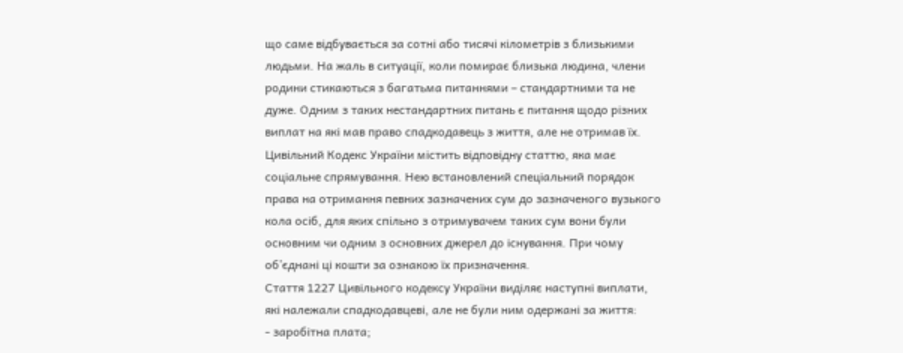що саме відбувається за сотні або тисячі кілометрів з близькими людьми. На жаль в ситуації, коли помирає близька людина, члени родини стикаються з багатьма питаннями – стандартними та не дуже. Одним з таких нестандартних питань є питання щодо різних виплат на які мав право спадкодавець з життя, але не отримав їх.
Цивільний Кодекс України містить відповідну статтю, яка має соціальне спрямування. Нею встановлений спеціальний порядок права на отримання певних зазначених сум до зазначеного вузького кола осіб, для яких спільно з отримувачем таких сум вони були основним чи одним з основних джерел до існування. При чому об’єднані ці кошти за ознакою їх призначення.
Стаття 1227 Цивільного кодексу України виділяє наступні виплати, які належали спадкодавцеві, але не були ним одержані за життя:
- заробітна плата;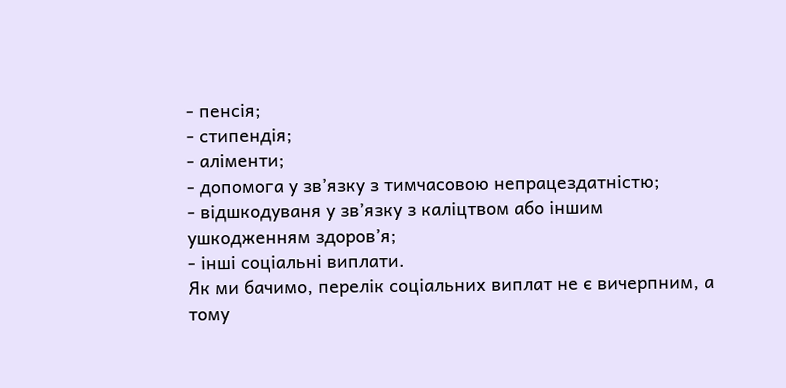- пенсія;
- стипендія;
- аліменти;
- допомога у зв’язку з тимчасовою непрацездатністю;
- відшкодуваня у зв’язку з каліцтвом або іншим ушкодженням здоров’я;
- інші соціальні виплати.
Як ми бачимо, перелік соціальних виплат не є вичерпним, а тому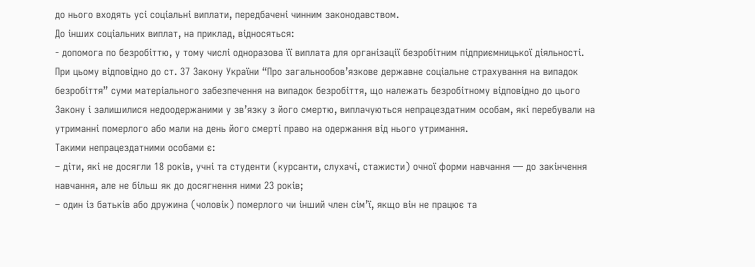до нього входять усі соціальні виплати, передбачені чинним законодавством.
До інших соціальних виплат, на приклад, відносяться:
- допомога по безробіттю, у тому числі одноразова її виплата для організації безробітним підприємницької діяльності. При цьому відповідно до ст. 37 Закону України “Про загальнообов’язкове державне соціальне страхування на випадок безробіття” суми матеріального забезпечення на випадок безробіття, що належать безробітному відповідно до цього Закону і залишилися недоодержаними у зв’язку з його смертю, виплачуються непрацездатним особам, які перебували на утриманні померлого або мали на день його смерті право на одержання від нього утримання.
Такими непрацездатними особами є:
– діти, які не досягли 18 років, учні та студенти (курсанти, слухачі, стажисти) очної форми навчання — до закінчення навчання, але не більш як до досягнення ними 23 років;
– один із батьків або дружина (чоловік) померлого чи інший член сім’ї, якщо він не працює та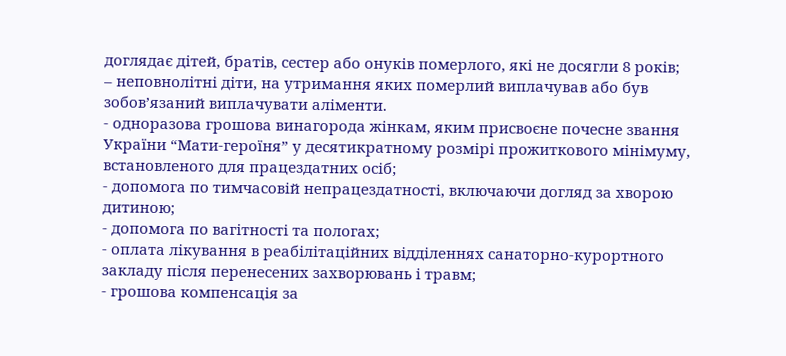доглядає дітей, братів, сестер або онуків померлого, які не досягли 8 років;
– неповнолітні діти, на утримання яких померлий виплачував або був зобов’язаний виплачувати аліменти.
- одноразова грошова винагорода жінкам, яким присвоєне почесне звання України “Мати-героїня” у десятикратному розмірі прожиткового мінімуму, встановленого для працездатних осіб;
- допомога по тимчасовій непрацездатності, включаючи догляд за хворою дитиною;
- допомога по вагітності та пологах;
- оплата лікування в реабілітаційних відділеннях санаторно-курортного закладу після перенесених захворювань і травм;
- грошова компенсація за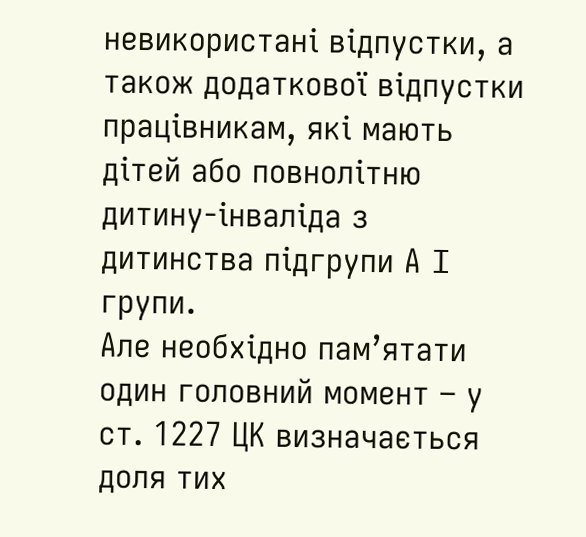невикористані відпустки, а також додаткової відпустки працівникам, які мають дітей або повнолітню дитину-інваліда з дитинства підгрупи А I групи.
Але необхідно пам’ятати один головний момент – у ст. 1227 ЦК визначається доля тих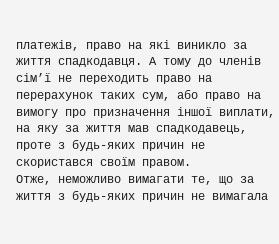платежів, право на які виникло за життя спадкодавця. А тому до членів сім’ї не переходить право на перерахунок таких сум, або право на вимогу про призначення іншої виплати, на яку за життя мав спадкодавець, проте з будь-яких причин не скористався своїм правом.
Отже, неможливо вимагати те, що за життя з будь-яких причин не вимагала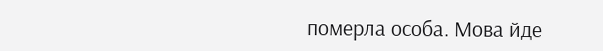померла особа. Мова йде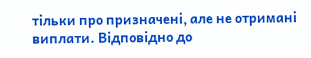тільки про призначені, але не отримані виплати. Відповідно до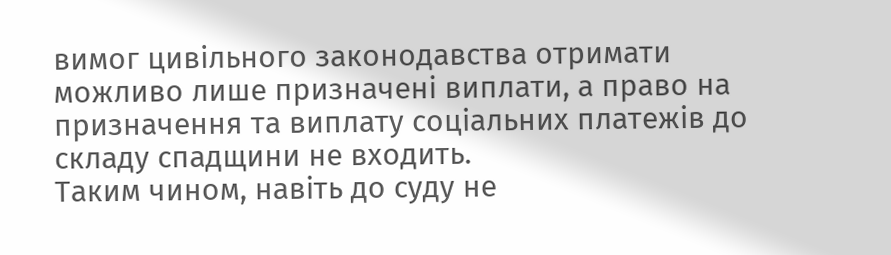вимог цивільного законодавства отримати можливо лише призначені виплати, а право на призначення та виплату соціальних платежів до складу спадщини не входить.
Таким чином, навіть до суду не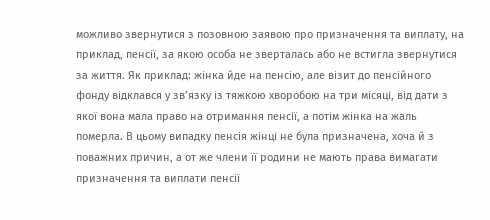можливо звернутися з позовною заявою про призначення та виплату, на приклад, пенсії, за якою особа не зверталась або не встигла звернутися за життя. Як приклад: жінка йде на пенсію, але візит до пенсійного фонду відклався у зв’язку із тяжкою хворобою на три місяці, від дати з якої вона мала право на отримання пенсії, а потім жінка на жаль померла. В цьому випадку пенсія жінці не була призначена, хоча й з поважних причин, а от же члени її родини не мають права вимагати призначення та виплати пенсії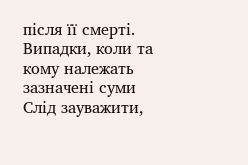після її смерті.
Випадки, коли та кому належать зазначені суми
Слід зауважити,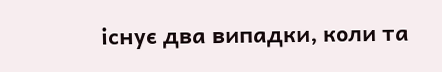існує два випадки, коли та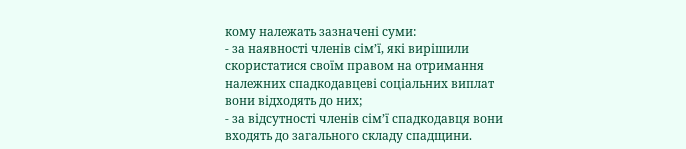кому належать зазначені суми:
- за наявності членів сім’ї, які вирішили скористатися своїм правом на отримання належних спадкодавцеві соціальних виплат вони відходять до них;
- за відсутності членів сім’ї спадкодавця вони входять до загального складу спадщини.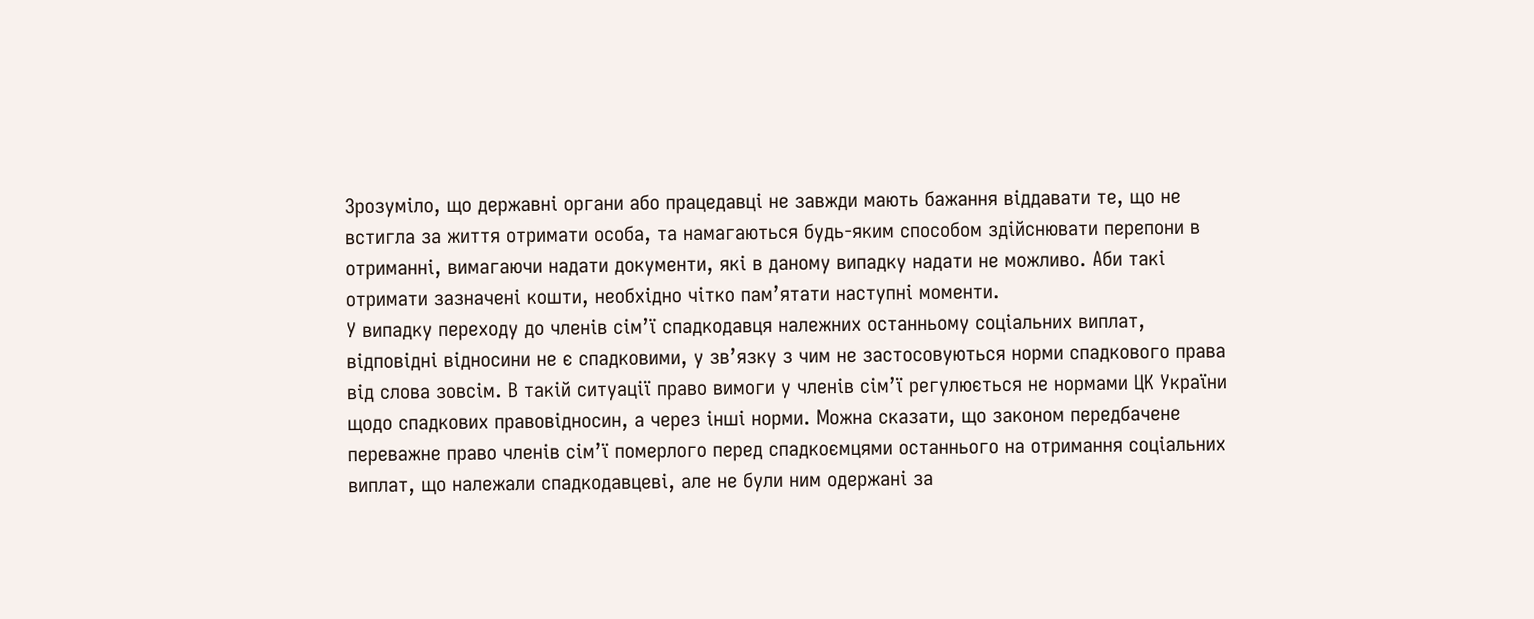Зрозуміло, що державні органи або працедавці не завжди мають бажання віддавати те, що не встигла за життя отримати особа, та намагаються будь-яким способом здійснювати перепони в отриманні, вимагаючи надати документи, які в даному випадку надати не можливо. Аби такі отримати зазначені кошти, необхідно чітко пам’ятати наступні моменти.
У випадку переходу до членів сім’ї спадкодавця належних останньому соціальних виплат, відповідні відносини не є спадковими, у зв’язку з чим не застосовуються норми спадкового права від слова зовсім. В такій ситуації право вимоги у членів сім’ї регулюється не нормами ЦК України щодо спадкових правовідносин, а через інші норми. Можна сказати, що законом передбачене переважне право членів сім’ї померлого перед спадкоємцями останнього на отримання соціальних виплат, що належали спадкодавцеві, але не були ним одержані за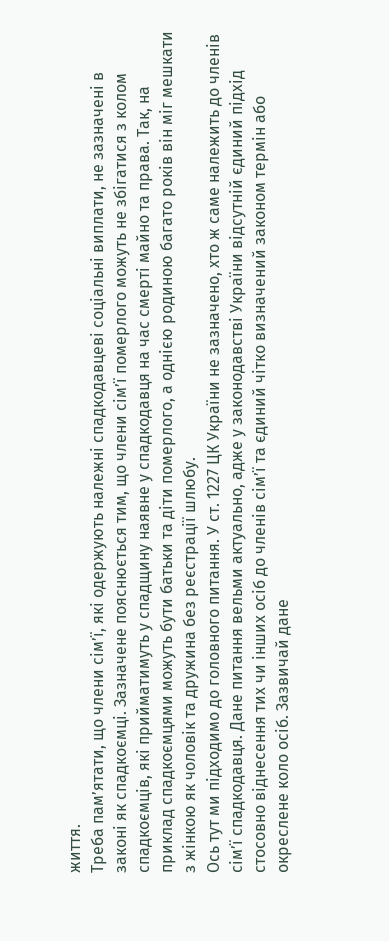життя.
Треба пам’ятати, що члени сім’ї, які одержують належні спадкодавцеві соціальні виплати, не зазначені в законі як спадкоємці. Зазначене пояснюється тим, що члени сім’ї померлого можуть не збігатися з колом спадкоємців, які прийматимуть у спадщину наявне у спадкодавця на час смерті майно та права. Так, на приклад спадкоємцями можуть бути батьки та діти померлого, а однією родиною багато років він міг мешкати з жінкою як чоловік та дружина без реєстрації шлюбу.
Ось тут ми підходимо до головного питання. У ст. 1227 ЦК України не зазначено, хто ж саме належить до членів сім’ї спадкодавця. Дане питання вельми актуально, адже у законодавстві України відсутній єдиний підхід стосовно віднесення тих чи інших осіб до членів сім’ї та єдиний чітко визначений законом термін або окреслене коло осіб. Зазвичай дане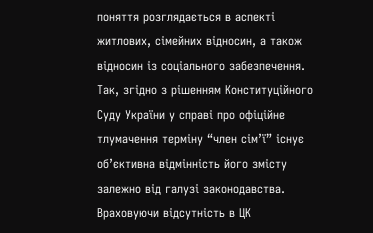поняття розглядається в аспекті житлових, сімейних відносин, а також відносин із соціального забезпечення.
Так, згідно з рішенням Конституційного Суду України у справі про офіційне тлумачення терміну “член сім’ї” існує об’єктивна відмінність його змісту залежно від галузі законодавства. Враховуючи відсутність в ЦК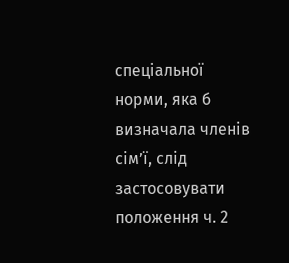спеціальної норми, яка б визначала членів сім’ї, слід застосовувати положення ч. 2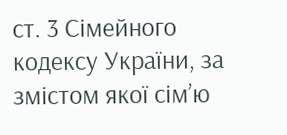ст. 3 Сімейного кодексу України, за змістом якої сім’ю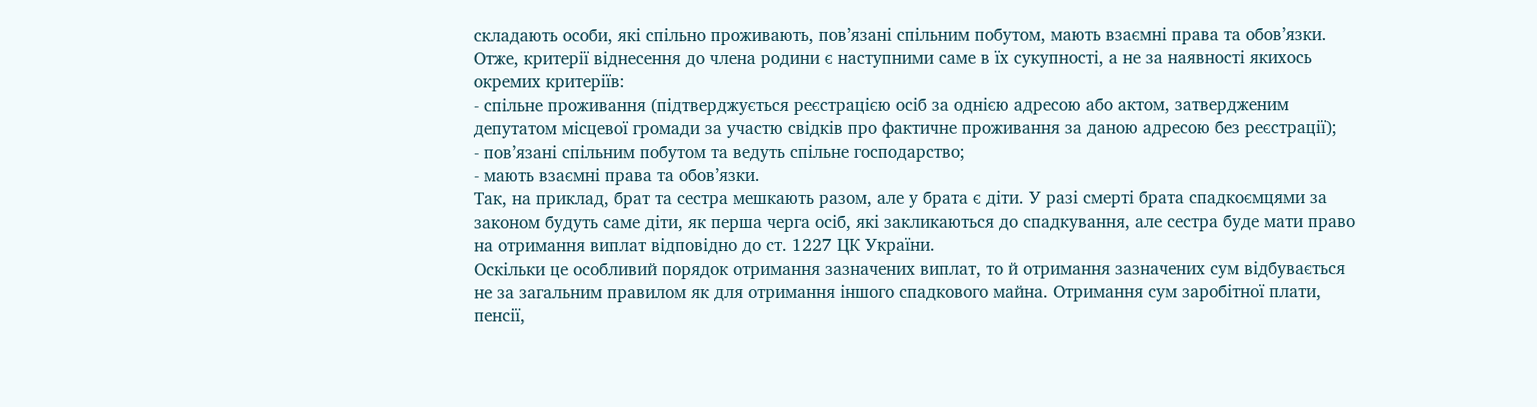складають особи, які спільно проживають, пов’язані спільним побутом, мають взаємні права та обов’язки. Отже, критерії віднесення до члена родини є наступними саме в їх сукупності, а не за наявності якихось окремих критеріїв:
- спільне проживання (підтверджується реєстрацією осіб за однією адресою або актом, затвердженим депутатом місцевої громади за участю свідків про фактичне проживання за даною адресою без реєстрації);
- пов’язані спільним побутом та ведуть спільне господарство;
- мають взаємні права та обов’язки.
Так, на приклад, брат та сестра мешкають разом, але у брата є діти. У разі смерті брата спадкоємцями за законом будуть саме діти, як перша черга осіб, які закликаються до спадкування, але сестра буде мати право на отримання виплат відповідно до ст. 1227 ЦК України.
Оскільки це особливий порядок отримання зазначених виплат, то й отримання зазначених сум відбувається не за загальним правилом як для отримання іншого спадкового майна. Отримання сум заробітної плати, пенсії,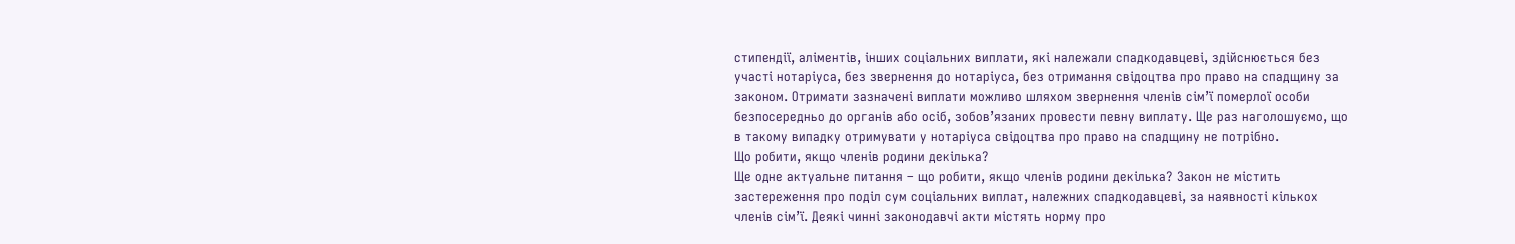стипендії, аліментів, інших соціальних виплати, які належали спадкодавцеві, здійснюється без участі нотаріуса, без звернення до нотаріуса, без отримання свідоцтва про право на спадщину за законом. Отримати зазначені виплати можливо шляхом звернення членів сім’ї померлої особи безпосередньо до органів або осіб, зобов’язаних провести певну виплату. Ще раз наголошуємо, що в такому випадку отримувати у нотаріуса свідоцтва про право на спадщину не потрібно.
Що робити, якщо членів родини декілька?
Ще одне актуальне питання – що робити, якщо членів родини декілька? Закон не містить застереження про поділ сум соціальних виплат, належних спадкодавцеві, за наявності кількох членів сім’ї. Деякі чинні законодавчі акти містять норму про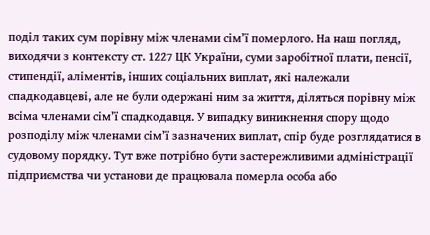поділ таких сум порівну між членами сім’ї померлого. На наш погляд, виходячи з контексту ст. 1227 ЦК України, суми заробітної плати, пенсії, стипендії, аліментів, інших соціальних виплат, які належали спадкодавцеві, але не були одержані ним за життя, діляться порівну між всіма членами сім’ї спадкодавця. У випадку виникнення спору щодо розподілу між членами сім’ї зазначених виплат, спір буде розглядатися в судовому порядку. Тут вже потрібно бути застережливими адміністрації підприємства чи установи де працювала померла особа або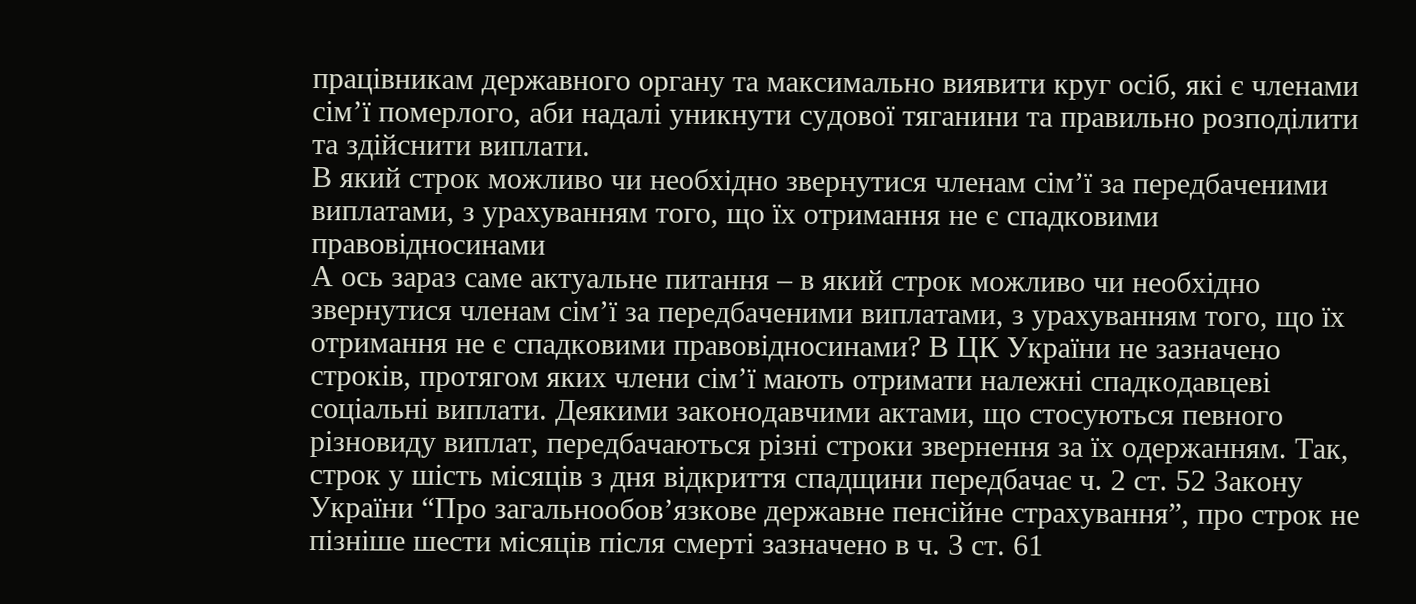працівникам державного органу та максимально виявити круг осіб, які є членами сім’ї померлого, аби надалі уникнути судової тяганини та правильно розподілити та здійснити виплати.
В який строк можливо чи необхідно звернутися членам сім’ї за передбаченими виплатами, з урахуванням того, що їх отримання не є спадковими правовідносинами
А ось зараз саме актуальне питання – в який строк можливо чи необхідно звернутися членам сім’ї за передбаченими виплатами, з урахуванням того, що їх отримання не є спадковими правовідносинами? В ЦК України не зазначено строків, протягом яких члени сім’ї мають отримати належні спадкодавцеві соціальні виплати. Деякими законодавчими актами, що стосуються певного різновиду виплат, передбачаються різні строки звернення за їх одержанням. Так, строк у шість місяців з дня відкриття спадщини передбачає ч. 2 ст. 52 Закону України “Про загальнообов’язкове державне пенсійне страхування”, про строк не пізніше шести місяців після смерті зазначено в ч. 3 ст. 61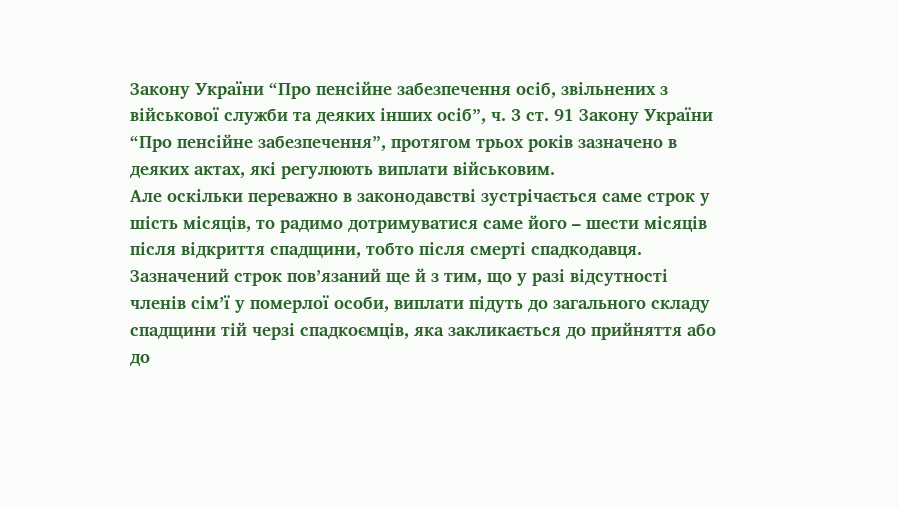Закону України “Про пенсійне забезпечення осіб, звільнених з військової служби та деяких інших осіб”, ч. 3 ст. 91 Закону України “Про пенсійне забезпечення”, протягом трьох років зазначено в деяких актах, які регулюють виплати військовим.
Але оскільки переважно в законодавстві зустрічається саме строк у шість місяців, то радимо дотримуватися саме його – шести місяців після відкриття спадщини, тобто після смерті спадкодавця. Зазначений строк пов’язаний ще й з тим, що у разі відсутності членів сім’ї у померлої особи, виплати підуть до загального складу спадщини тій черзі спадкоємців, яка закликається до прийняття або до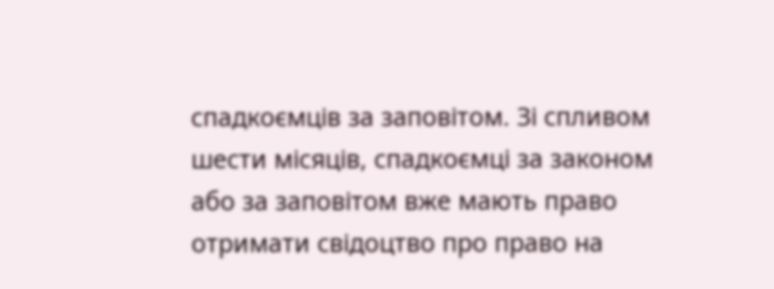спадкоємців за заповітом. Зі спливом шести місяців, спадкоємці за законом або за заповітом вже мають право отримати свідоцтво про право на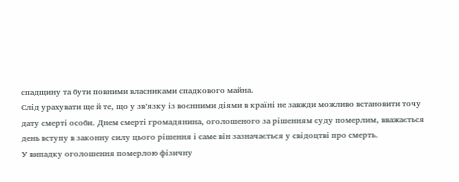спадщину та бути повними власниками спадкового майна.
Слід урахувати ще й те, що у зв’язку із воєнними діями в країні не завжди можливо встановити точу дату смерті особи. Днем смерті громадянина, оголошеного за рішенням суду померлим, вважається день вступу в законну силу цього рішення і саме він зазначається у свідоцтві про смерть.
У випадку оголошення померлою фізичну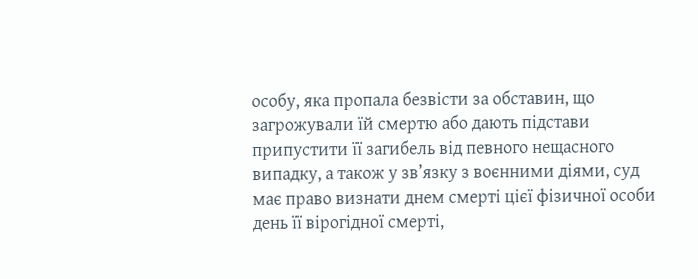особу, яка пропала безвісти за обставин, що загрожували їй смертю або дають підстави припустити її загибель від певного нещасного випадку, а також у зв’язку з воєнними діями, суд має право визнати днем смерті цієї фізичної особи день її вірогідної смерті,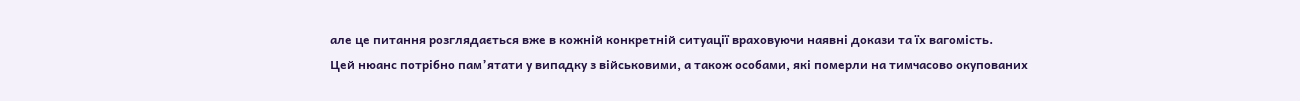але це питання розглядається вже в кожній конкретній ситуації враховуючи наявні докази та їх вагомість.
Цей нюанс потрібно пам’ятати у випадку з військовими, а також особами, які померли на тимчасово окупованих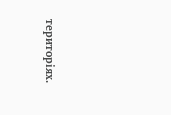територіях.